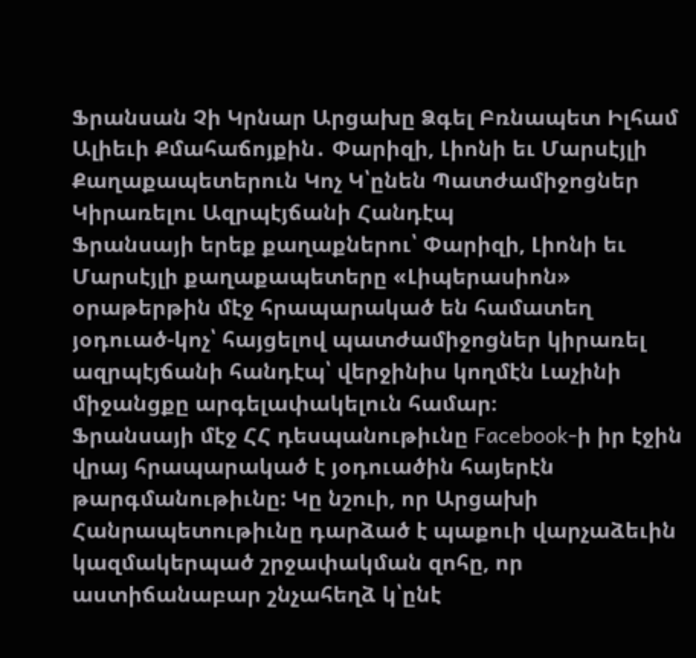Ֆրանսան Չի Կրնար Արցախը Ձգել Բռնապետ Իլհամ Ալիեւի Քմահաճոյքին․ Փարիզի, Լիոնի եւ Մարսէյլի Քաղաքապետերուն Կոչ Կ՝ընեն Պատժամիջոցներ Կիրառելու Ազրպէյճանի Հանդէպ
Ֆրանսայի երեք քաղաքներու՝ Փարիզի, Լիոնի եւ Մարսէյլի քաղաքապետերը «Լիպերասիոն» օրաթերթին մէջ հրապարակած են համատեղ յօդուած-կոչ՝ հայցելով պատժամիջոցներ կիրառել ազրպէյճանի հանդէպ՝ վերջինիս կողմէն Լաչինի միջանցքը արգելափակելուն համար։
Ֆրանսայի մէջ ՀՀ դեսպանութիւնը Facebook-ի իր էջին վրայ հրապարակած է յօդուածին հայերէն թարգմանութիւնը: Կը նշուի, որ Արցախի Հանրապետութիւնը դարձած է պաքուի վարչաձեւին կազմակերպած շրջափակման զոհը, որ աստիճանաբար շնչահեղձ կ՝ընէ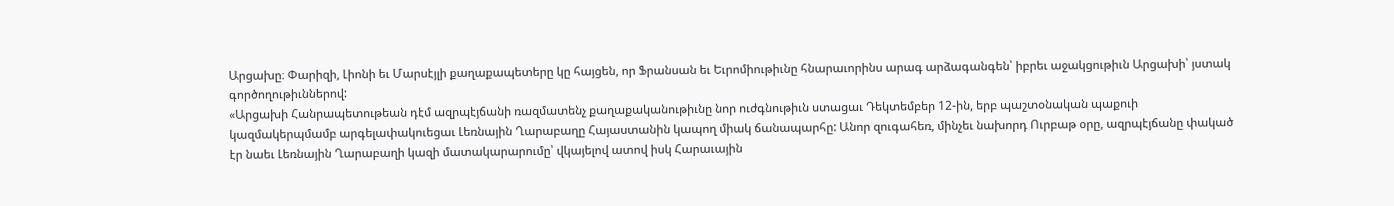Արցախը։ Փարիզի, Լիոնի եւ Մարսէյլի քաղաքապետերը կը հայցեն, որ Ֆրանսան եւ Եւրոմիութիւնը հնարաւորինս արագ արձագանգեն՝ իբրեւ աջակցութիւն Արցախի՝ յստակ գործողութիւններով:
«Արցախի Հանրապետութեան դէմ ազրպէյճանի ռազմատենչ քաղաքականութիւնը նոր ուժգնութիւն ստացաւ Դեկտեմբեր 12-ին, երբ պաշտօնական պաքուի կազմակերպմամբ արգելափակուեցաւ Լեռնային Ղարաբաղը Հայաստանին կապող միակ ճանապարհը: Անոր զուգահեռ, մինչեւ նախորդ Ուրբաթ օրը, ազրպէյճանը փակած էր նաեւ Լեռնային Ղարաբաղի կազի մատակարարումը՝ վկայելով ատով իսկ Հարաւային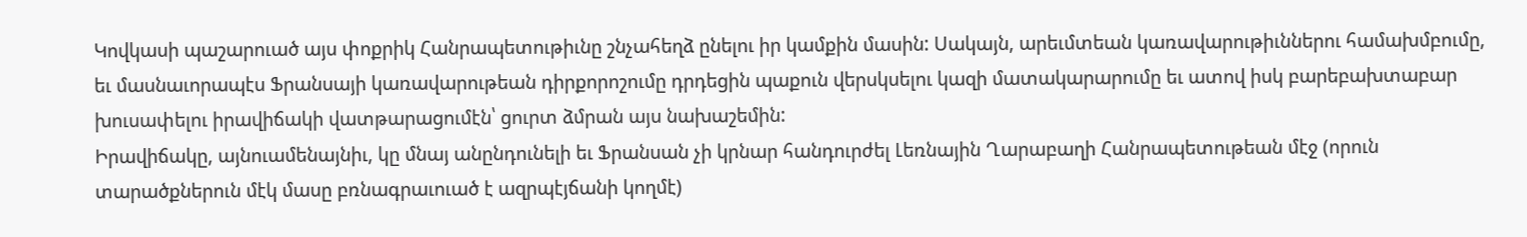Կովկասի պաշարուած այս փոքրիկ Հանրապետութիւնը շնչահեղձ ընելու իր կամքին մասին: Սակայն, արեւմտեան կառավարութիւններու համախմբումը, եւ մասնաւորապէս Ֆրանսայի կառավարութեան դիրքորոշումը դրդեցին պաքուն վերսկսելու կազի մատակարարումը եւ ատով իսկ բարեբախտաբար խուսափելու իրավիճակի վատթարացումէն՝ ցուրտ ձմրան այս նախաշեմին:
Իրավիճակը, այնուամենայնիւ, կը մնայ անընդունելի եւ Ֆրանսան չի կրնար հանդուրժել Լեռնային Ղարաբաղի Հանրապետութեան մէջ (որուն տարածքներուն մէկ մասը բռնագրաւուած է ազրպէյճանի կողմէ)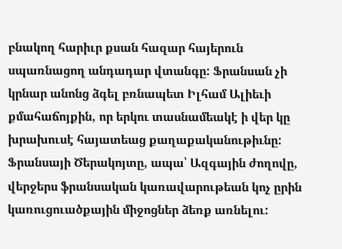բնակող հարիւր քսան հազար հայերուն սպառնացող անդադար վտանգը: Ֆրանսան չի կրնար անոնց ձգել բռնապետ Իլհամ Ալիեւի քմահաճոյքին, որ երկու տասնամեակէ ի վեր կը խրախուսէ հայատեաց քաղաքականութիւնը:
Ֆրանսայի Ծերակոյտը, ապա՝ Ազգային ժողովը, վերջերս ֆրանսական կառավարութեան կոչ ըրին կառուցուածքային միջոցներ ձեռք առնելու: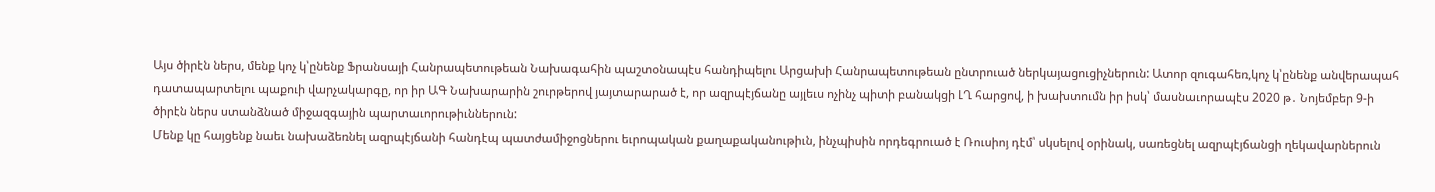Այս ծիրէն ներս, մենք կոչ կ՝ընենք Ֆրանսայի Հանրապետութեան Նախագահին պաշտօնապէս հանդիպելու Արցախի Հանրապետութեան ընտրուած ներկայացուցիչներուն: Ատոր զուգահեռ,կոչ կ՝ընենք անվերապահ դատապարտելու պաքուի վարչակարգը, որ իր ԱԳ Նախարարին շուրթերով յայտարարած է, որ ազրպէյճանը այլեւս ոչինչ պիտի բանակցի ԼՂ հարցով, ի խախտումն իր իսկ՝ մասնաւորապէս 2020 թ․ Նոյեմբեր 9-ի ծիրէն ներս ստանձնած միջազգային պարտաւորութիւններուն:
Մենք կը հայցենք նաեւ նախաձեռնել ազրպէյճանի հանդէպ պատժամիջոցներու եւրոպական քաղաքականութիւն, ինչպիսին որդեգրուած է Ռուսիոյ դէմ՝ սկսելով օրինակ, սառեցնել ազրպէյճանցի ղեկավարներուն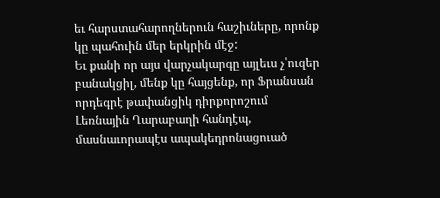եւ հարստահարողներուն հաշիւները, որոնք կը պահուին մեր երկրին մէջ:
Եւ քանի որ այս վարչակարգը այլեւս չ՝ուզեր բանակցիլ, մենք կը հայցենք, որ Ֆրանսան որդեգրէ թափանցիկ դիրքորոշում Լեռնային Ղարաբաղի հանդէպ, մասնաւորապէս ապակեդրոնացուած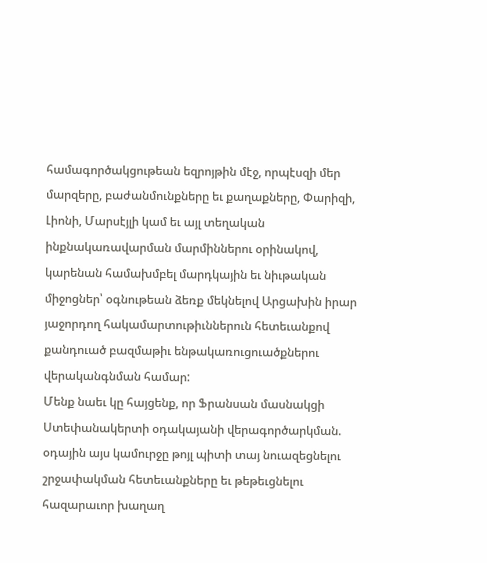համագործակցութեան եզրոյթին մէջ, որպէսզի մեր մարզերը, բաժանմունքները եւ քաղաքները, Փարիզի, Լիոնի, Մարսէյլի կամ եւ այլ տեղական ինքնակառավարման մարմիններու օրինակով, կարենան համախմբել մարդկային եւ նիւթական միջոցներ՝ օգնութեան ձեռք մեկնելով Արցախին իրար յաջորդող հակամարտութիւններուն հետեւանքով քանդուած բազմաթիւ ենթակառուցուածքներու վերականգնման համար:
Մենք նաեւ կը հայցենք, որ Ֆրանսան մասնակցի Ստեփանակերտի օդակայանի վերագործարկման. օդային այս կամուրջը թոյլ պիտի տայ նուազեցնելու շրջափակման հետեւանքները եւ թեթեւցնելու հազարաւոր խաղաղ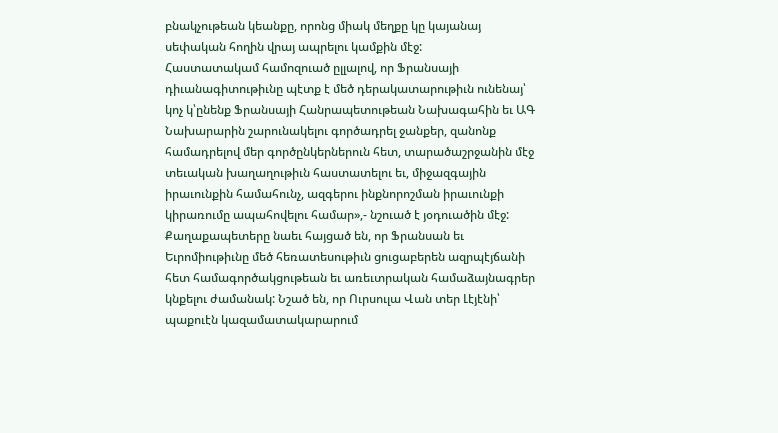բնակչութեան կեանքը, որոնց միակ մեղքը կը կայանայ սեփական հողին վրայ ապրելու կամքին մէջ:
Հաստատակամ համոզուած ըլլալով, որ Ֆրանսայի դիւանագիտութիւնը պէտք է մեծ դերակատարութիւն ունենայ՝ կոչ կ՝ընենք Ֆրանսայի Հանրապետութեան Նախագահին եւ ԱԳ Նախարարին շարունակելու գործադրել ջանքեր, զանոնք համադրելով մեր գործընկերներուն հետ, տարածաշրջանին մէջ տեւական խաղաղութիւն հաստատելու եւ, միջազգային իրաւունքին համահունչ, ազգերու ինքնորոշման իրաւունքի կիրառումը ապահովելու համար»,- նշուած է յօդուածին մէջ:
Քաղաքապետերը նաեւ հայցած են, որ Ֆրանսան եւ Եւրոմիութիւնը մեծ հեռատեսութիւն ցուցաբերեն ազրպէյճանի հետ համագործակցութեան եւ առեւտրական համաձայնագրեր կնքելու ժամանակ: Նշած են, որ Ուրսուլա Վան տեր Լէյէնի՝ պաքուէն կազամատակարարում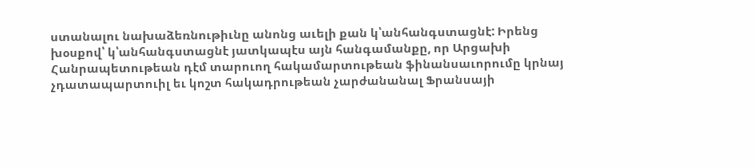ստանալու նախաձեռնութիւնը անոնց աւելի քան կ՝անհանգստացնէ: Իրենց խօսքով՝ կ՝անհանգստացնէ յատկապէս այն հանգամանքը, որ Արցախի Հանրապետութեան դէմ տարուող հակամարտութեան ֆինանսաւորումը կրնայ չդատապարտուիլ եւ կոշտ հակադրութեան չարժանանալ Ֆրանսայի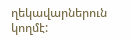ղեկավարներուն կողմէ: